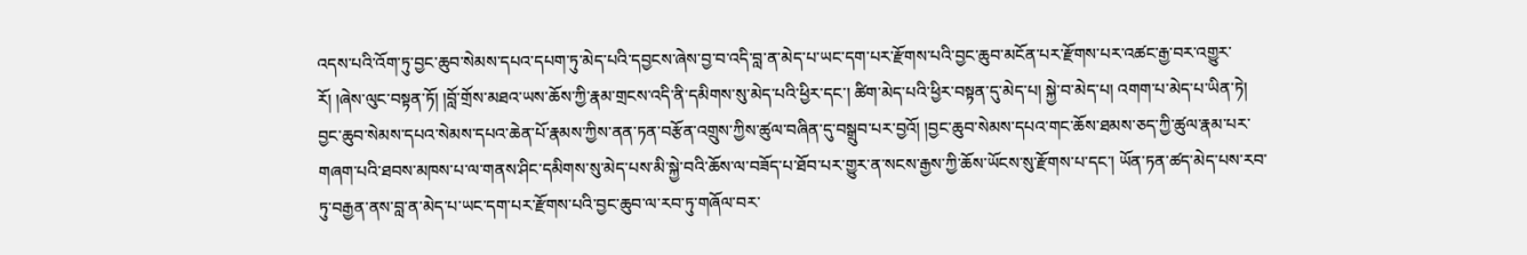འདས་པའི་འོག་ཏུ་བྱང་ཆུབ་སེམས་དཔའ་དཔག་ཏུ་མེད་པའི་དབྱངས་ཞེས་བྱ་བ་འདི་བླ་ན་མེད་པ་ཡང་དག་པར་རྫོགས་པའི་བྱང་ཆུབ་མངོན་པར་རྫོགས་པར་འཚང་རྒྱ་བར་འགྱུར་རོ། །ཞེས་ལུང་བསྟན་ཏོ། །བློ་གྲོས་མཐའ་ཡས་ཆོས་ཀྱི་རྣམ་གྲངས་འདི་ནི་དམིགས་སུ་མེད་པའི་ཕྱིར་དང་། ཚིག་མེད་པའི་ཕྱིར་བསྟན་དུ་མེད་པ། སྐྱེ་བ་མེད་པ། འགག་པ་མེད་པ་ཡིན་ཏེ། བྱང་ཆུབ་སེམས་དཔའ་སེམས་དཔའ་ཆེན་པོ་རྣམས་ཀྱིས་ནན་ཏན་བརྩོན་འགྲུས་ཀྱིས་ཚུལ་བཞིན་དུ་བསྒྲུབ་པར་བྱའོ། །བྱང་ཆུབ་སེམས་དཔའ་གང་ཆོས་ཐམས་ཅད་ཀྱི་ཚུལ་རྣམ་པར་གཞག་པའི་ཐབས་མཁས་པ་ལ་གནས་ཤིང་དམིགས་སུ་མེད་པས་མི་སྐྱེ་བའི་ཆོས་ལ་བཟོད་པ་ཐོབ་པར་གྱུར་ན་སངས་རྒྱས་ཀྱི་ཆོས་ཡོངས་སུ་རྫོགས་པ་དང་། ཡོན་ཏན་ཚད་མེད་པས་རབ་ཏུ་བརྒྱན་ནས་བླ་ན་མེད་པ་ཡང་དག་པར་རྫོགས་པའི་བྱང་ཆུབ་ལ་རབ་ཏུ་གཞོལ་བར་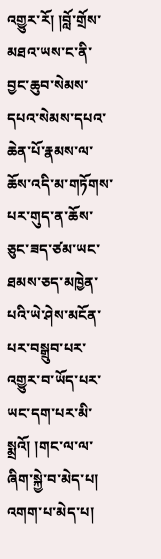འགྱུར་རོ། །བློ་གྲོས་མཐའ་ཡས་ང་ནི་བྱང་ཆུབ་སེམས་དཔའ་སེམས་དཔའ་ཆེན་པོ་རྣམས་ལ་ཆོས་འདི་མ་གཏོགས་པར་གུད་ན་ཆོས་ཅུང་ཟད་ཙམ་ཡང་ཐམས་ཅད་མཁྱེན་པའི་ཡེ་ཤེས་མངོན་པར་བསྒྲུབ་པར་འགྱུར་བ་ཡོད་པར་ཡང་དག་པར་མི་སྨྲའོ། །གང་ལ་ལ་ཞིག་སྐྱེ་བ་མེད་པ། འགག་པ་མེད་པ།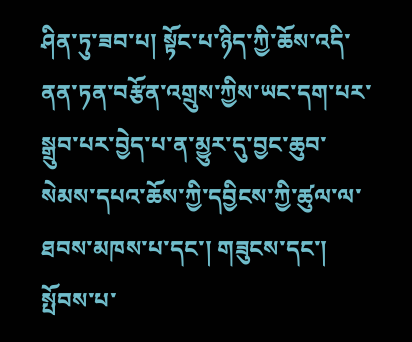ཤིན་ཏུ་ཟབ་པ། སྟོང་པ་ཉིད་ཀྱི་ཆོས་འདི་ནན་ཏན་བརྩོན་འགྲུས་ཀྱིས་ཡང་དག་པར་སྒྲུབ་པར་བྱེད་པ་ན་མྱུར་དུ་བྱང་ཆུབ་སེམས་དཔའ་ཆོས་ཀྱི་དབྱིངས་ཀྱི་ཚུལ་ལ་ཐབས་མཁས་པ་དང་། གཟུངས་དང་། སྤོབས་པ་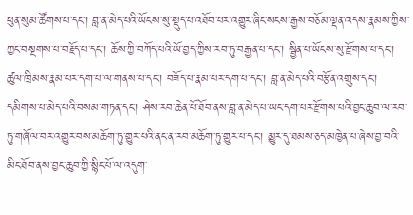ཕུན་སུམ་ཚོགས་པ་དང་། བླ་ན་མེད་པའི་ཡོངས་སུ་སྡུད་པ་འཐོབ་པར་འགྱུར་ཞིང་སངས་རྒྱས་བཅོམ་ལྡན་འདས་རྣམས་ཀྱིས་ཀྱང་བསྔགས་པ་བརྗོད་པ་དང་། ཆོས་ཀྱི་བཀོད་པའི་ཡོ་བྱད་ཀྱིས་རབ་ཏུ་བརྒྱན་པ་དང་། སྦྱིན་པ་ཡོངས་སུ་རྫོགས་པ་དང་། ཚུལ་ཁྲིམས་རྣམ་པར་དག་པ་ལ་གནས་པ་དང་། བཟོད་པ་རྣམ་པར་དག་པ་དང་། བླ་ན་མེད་པའི་བརྩོན་འགྲུས་དང་། དམིགས་པ་མེད་པའི་བསམ་གཏན་དང་། ཤེས་རབ་ཆེན་པོ་ཐོབ་ནས་བླ་ན་མེད་པ་ཡང་དག་པར་རྫོགས་པའི་བྱང་ཆུབ་ལ་རབ་ཏུ་གཞོལ་བར་འགྱུར་བས་མཆོག་ཏུ་གྱུར་པའི་ནང་ན་རབ་མཆོག་ཏུ་གྱུར་པ་དང་། མྱུར་དུ་ཐམས་ཅད་མཁྱེན་པ་ཞེས་བྱ་བའི་མིང་ཐོབ་ནས་བྱང་ཆུབ་ཀྱི་སྙིང་པོ་ལ་འདུག་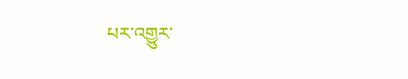པར་འགྱུར་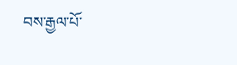བས་རྒྱལ་པོ་